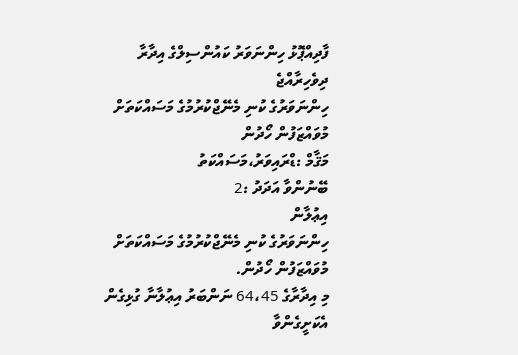ފާދިއްޕޮޅު ހިންނަވަރު ކައުންސިލްގެ އިދާރާ
ދިވެހިރާއްޖެ
ހިންނަވަރުގެ ކުނި މެނޭޖްކުރުމުގެ މަސައްކަތަށް މުވައްޒަފުން ހޯދުން
މަޤާމް :ޑްރައިވަރު،މަސައްކަތު
ބޭނުންވާ އަދަދު :2
އިޢުލާން
ހިންނަވަރުގެ ކުނި މެނޭޖްކުރުމުގެ މަސައްކަތަށް މުވައްޒަފުން ހޯދުން.
މި އިދާރާގެ 64،45 ނަންބަރު އިޢުލާނާ ގުޅިގެން އެކަށީގެންވާ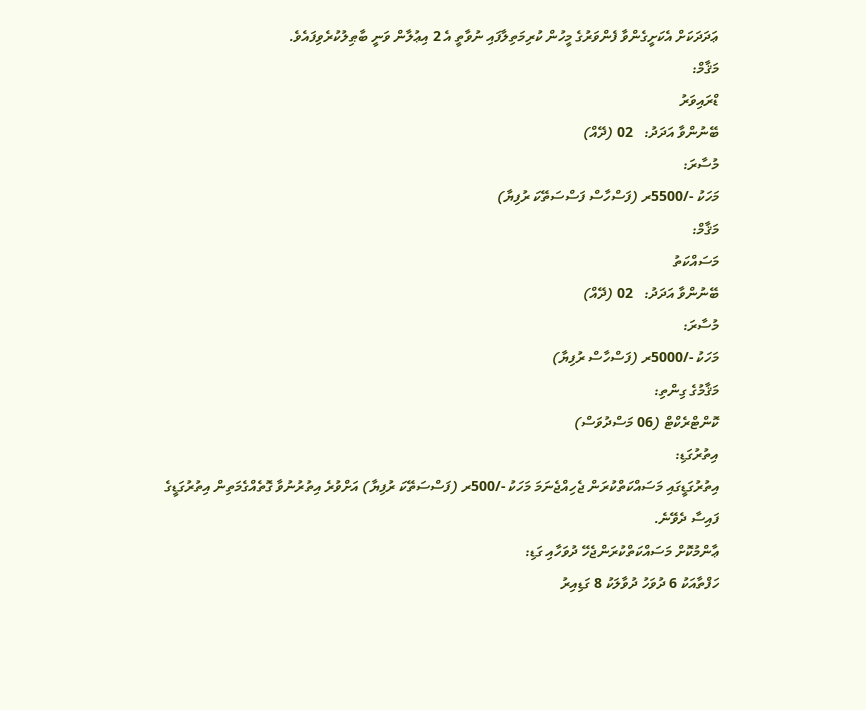ޢަދަދަކަށް އެކަށީގެންވާ ފެންވަރުގެ މީހުން ކުރިމަތިލާފައި ނުވާތީ އެ 2 އިޢުލާން ވަނީ ބާޠިލުކުރެވިފައެވެ.
މަޤާމް:
ޑްރައިވަރު
ބޭނުންވާ އަދަދު:   02 (ދޭއް)
މުސާރަ:
މަހަކު -/5500ރ (ފަސްހާސް ފަސްސަތޭކަ ރުފިޔާ)
މަޤާމް:
މަސައްކަތު
ބޭނުންވާ އަދަދު:   02 (ދޭއް)
މުސާރަ:
މަހަކު -/5000ރ (ފަސްހާސް ރުފިޔާ)
މަޤާމުގެ ގިންތި:
ކޮންޓްރެކްޓް (06 މަސްދުވަސް)
އިތުރުގަޑި:
އިތުރުގަޑީގައި މަސައްކަތްކުރަން ޖެހިއްޖެނަމަ މަހަކު -/500ރ (ފަސްސަތޭކަ ރުފިޔާ) އަށްވުރެ އިތުރުނުވާ ގޮތެއްގެމަތިން އިތުރުގަޑީގެ ފައިސާ ދެވޭނެ.
ޢާންމުކޮށް މަސައްކަތްކުރަންޖެހޭ ދުވަހާއި ގަޑި:
ހަފްތާއަކު 6 ދުވަހު ދުވާލަކު 8 ގަޑިއިރު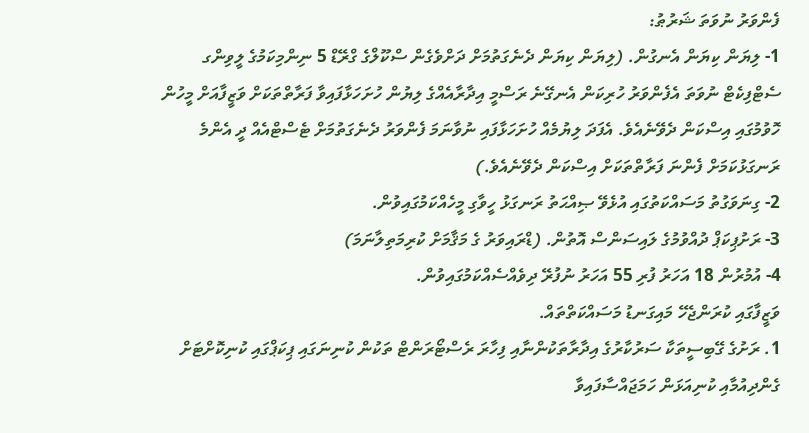ފެންވަރު ނުވަތަ ޝަރުޠު:
1- ލިޔަން ކިޔަން އެނގުން. (ލިޔަން ކިޔަން ދެނެގަތުމަށް ދަށްވެގެން ސްކޫލްގެ ގްރޭޑް 5 ނިންމިކަމުގެ ލީވިންގ ސެޓްފިކެޓް ނުވަތަ އެފެންވަރު ހުރިކަން އެނގޭނެ ރަސްމީ އިދާރާއެއްގެ ލިޔުން ހުށަހަޅާފައިވާ ފަރާތްތަކަށް ވަޒީފާއަށް މީހުން ހޮވުމުގައި އިސްކަން ދެވޭނެއެވެ. އެފަދަ ލިޔުމެއް ހުށަހަޅާފައި ނުވާނަމަ ފެންވަރު ދެނެގަތުމަށް ޓެސްޓްއެއް ދީ އެންމެ ރަނގަޅުކަމަށް ފެންނަ ފަރާތްތަކަށް އިސްކަން ދެވޭނެއެވެ.)
2- ގިނަވަގުތު މަސައްކަތުގައި އުޅެވޭ ޞިއްޙަތު ރަނގަޅު ހީވާގި މީހެއްކަމުގައިވުން.
3- ރަށުޕިކަޕް ދުއްވުމުގެ ލައިސަންސް އޮތުން. (ޑްރައިވަރު ގެ މަޤާމަށް ކުރިމަތިލާނަމަ)
4- އުމުރުން 18 އަހަރު ފުރި 55 އަހަރު ނުފުރޭ ދިވެއްސެއްކަމުގައިވުން.
ވަޒީފާގައި ކުރަންޖެހޭ މައިގަނޑު މަސައްކަތްތައް.
1. ރަށުގެ ގޭބިސީތަކާ ސަރުކާރުގެ އިދާރާތަކުންނާއި ފިހާރަ ރެސްޓޯރަންޓް ތަކުން ކުނިނަގައި ޕިކަޕްގައި ކުނިކޮށްޓަށް ގެންދިއުމާއި ކުނިއަޅަން ހަމަޖައްސާފައިވާ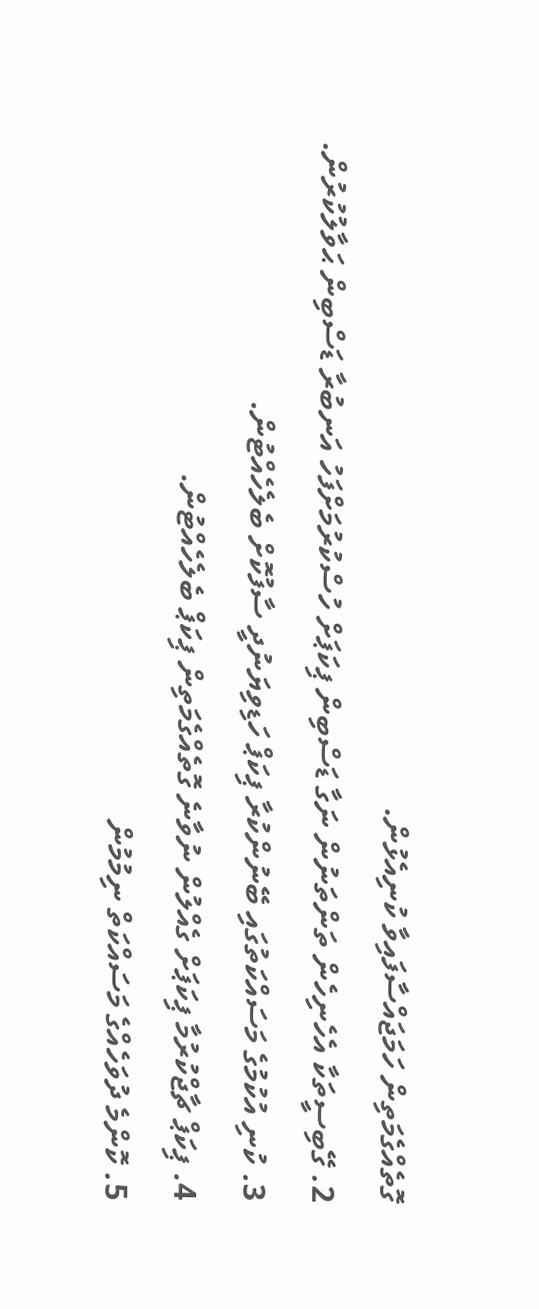ގޮތެއްގެމަތިން ހަމަޖައްސާފައިވާ ކުނިއެޅުން.
2. ގޭބިސީތަކާ އެހެނިހެން ތަންތަނުން ނަގާ ޑަސްބިން ޕިކަޕަށް ހުސްކުރުމަށްފަހު އަނބުރާ ޑަސްބިން ޙަވާލުކުރުން.
3. ކުނި އުކުމުގެ މަސައްކަތުގައި ބޭނުންކުރާ ޕިކަޕް ހަޑިވިޔަނުދީ ސާފުކޮށް ބެލެހެއްޓުން.
4. ޕިކަޕް ޗާޖްކުރުމާ ޕިކަޕަށް ގެއްލުން ނުވާނެ ގޮތެއްގެމަތިން ޕިކަޕް ބެލެހެއްޓުން.
5. ކޮންމެ ދުވަހެއްގެ މަސައްކަތް ނިމުމުން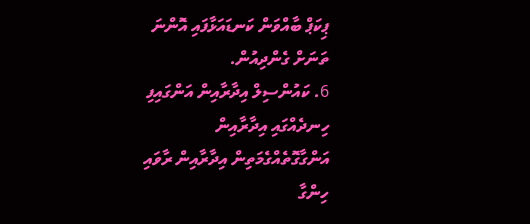ޕިކަޕް ބާއްވަން ކަނޑައަޅާފައި އޮންނަ ތަނަށް ގެންދިއުން.
6. ކައުންސިލް އިދާރާއިން އަންގައިފި ހިނދެއްގައި އިދާރާއިން އަންގާގޮތެއްގެމަތިން އިދާރާއިން ރާވައި ހިންގާ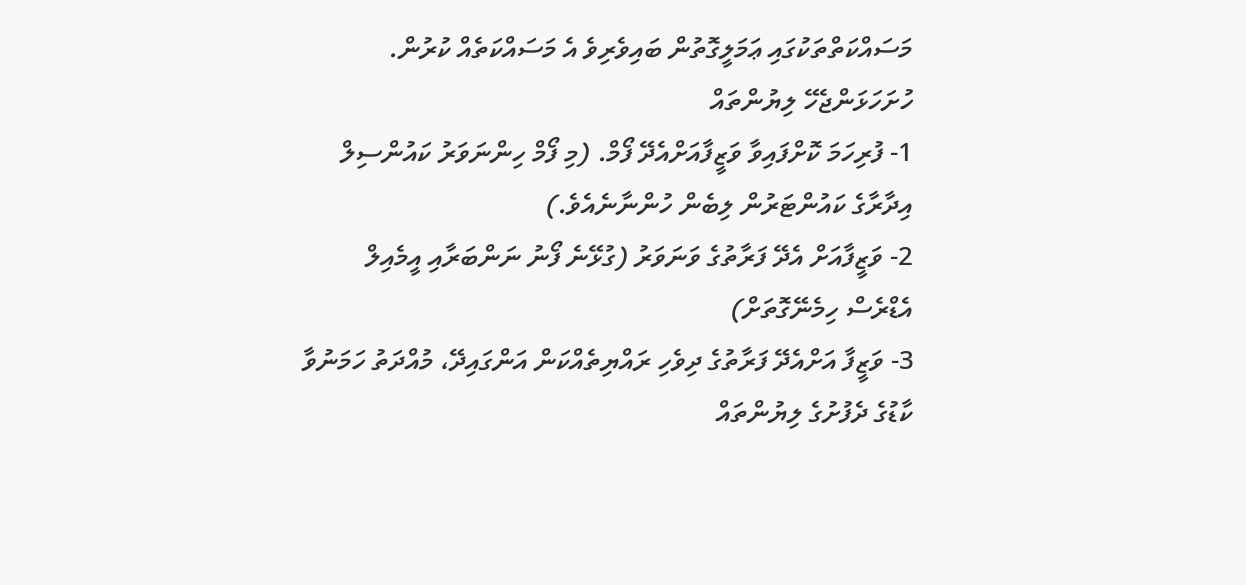މަސައްކަތްތަކުގައި ޢަމަލީގޮތުން ބައިވެރިވެ އެ މަސައްކަތެއް ކުރުން.
ހުށަހަޅަންޖެހޭ ލިޔުންތައް
1- ފުރިހަމަ ކޮށްފައިވާ ވަޒީފާއަށްއެދޭ ފޯމް. (މި ފޯމް ހިންނަވަރު ކައުންސިލް އިދާރާގެ ކައުންޓަރުން ލިބެން ހުންނާނެއެވެ.)
2- ވަޒީފާއަށް އެދޭ ފަރާތުގެ ވަނަވަރު (ގުޅޭނެ ފޯނު ނަންބަރާއި އީމެއިލް އެޑްރެސް ހިމެނޭގޮތަށް)
3- ވަޒީފާ އަށްއެދޭ ފަރާތުގެ ދިވެހި ރައްޔިތެއްކަން އަންގައިދޭ، މުއްދަތު ހަމަނުވާ ކާޑުގެ ދެފުށުގެ ލިޔުންތައް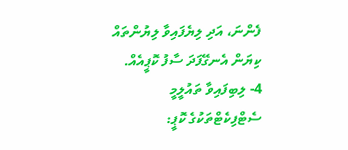ފެންނަ، އަދި ލިޔެފައިވާ ލިޔުންތައް ކިޔަން އެނގޭފަދަ ސާފު ކޮޕީއެއް.
4- ލިބިފައިވާ ތައުލީމީ ސެޓްފިކެޓްތަކުގެ ކޮޕީ: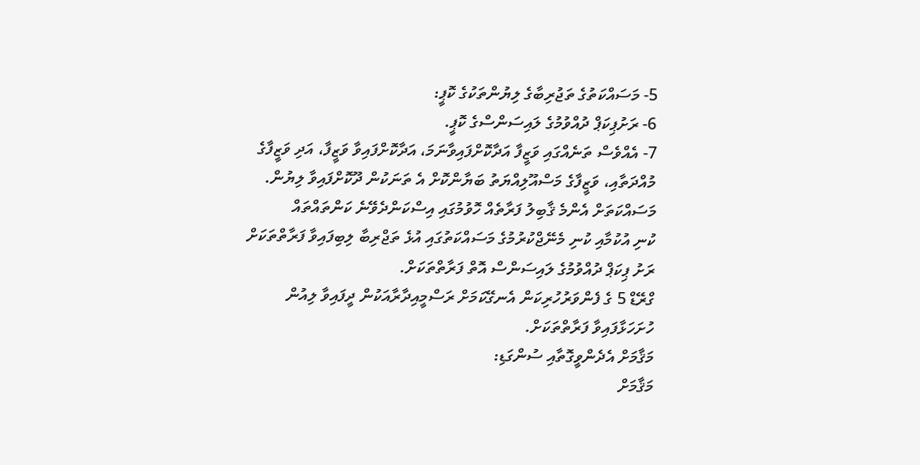5- މަސައްކަތުގެ ތަޖުރިބާގެ ލިޔުންތަކުގެ ކޮޕީ:
6- ރަށުޕިކަޕް ދުއްވުމުގެ ލައިސަންސްގެ ކޮޕީ.
7- އެއްވެސް ތަނެއްގައި ވަޒީފާ އަދާކޮށްފައިވާނަމަ، އަދާކޮށްފައިވާ ވަޒީފާ، އަދި ވަޒީފާގެ މުއްދަތާއި، ވަޒީފާގެ މަސްއޫލިއްޔަތު ބަޔާންކޮށް އެ ތަނަކުން ދޫކޮށްފައިވާ ލިޔުން.
މަސައްކަތަށް އެންމެ ޤާބިލު ފަރާތެއް ހޮވުމުގައި އިސްކަންދެވޭނެ ކަންތައްތައް
ކުނި އުކުމާއި ކުނި މެނޭޖްކުރުމުގެ މަސައްކަތުގައި އުޅެ ތަޖްރިބާ ލިބިފައިވާ ފަރާތްތަކަށް
ރަށު ޕިކަޕް ދުއްވުމުގެ ލައިސަންސް އޮތް ފަރާތްތަކަށް.
ގްރޭޑް 5 ގެ ފެންވަރުހުރިކަން އެނގޭކަމަށް ރަސްމީއިދާރާއަކުން ދީފައިވާ ލިއުން ހުށަހަޅާފައިވާ ފަރާތްތަކަށް.
މަޤާމަށް އެދެންވީގޮތާއި ސުންގަޑި:
މަޤާމަށް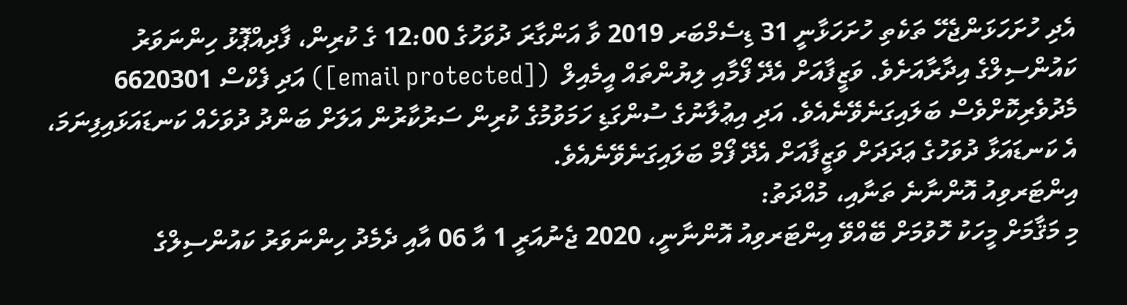އެދި ހުށަހަޅަންޖެހޭ ތަކެތި ހުށަހަޅާނީ 31 ޑިސެމްބަރ 2019 ވާ އަންގާރަ ދުވަހުގެ 12:00 ގެ ކުރިން، ފާދިއްޕޮޅު ހިންނަވަރު ކައުންސިލްގެ އިދާރާއަށެވެ. ވަޒީފާއަށް އެދޭ ފޯމާއި ލިޔުންތައް އީމެއިލް  ([email protected]) އަދި ފެކްސް 6620301 މެދުވެރިކޮށްވެސް ބަލައިގަނެވޭނެއެވެ. އަދި އިޢުލާނުގެ ސުންގަޑި ހަމަވުމުގެ ކުރިން ސަރުކާރުން އަލަށް ބަންދު ދުވަހެއް ކަނޑައަޅައިފިނަމަ، އެ ކަނޑައަޅާ ދުވަހުގެ ޢަދަދަށް ވަޒީފާއަށް އެދޭ ފޯމް ބަލައިގަނެވޭނެއެވެ.
އިންޓަރވިއު އޮންނާނެ ތަނާއި، މުއްދަތު:
މި މަޤާމަށް މީހަކު ހޮވުމަށް ބޭއްވޭ އިންޓަރވިއު އޮންނާނީ، 2020 ޖެނުއަރީ 1 އާ 06 އާއި ދެމެދު ހިންނަވަރު ކައުންސިލްގެ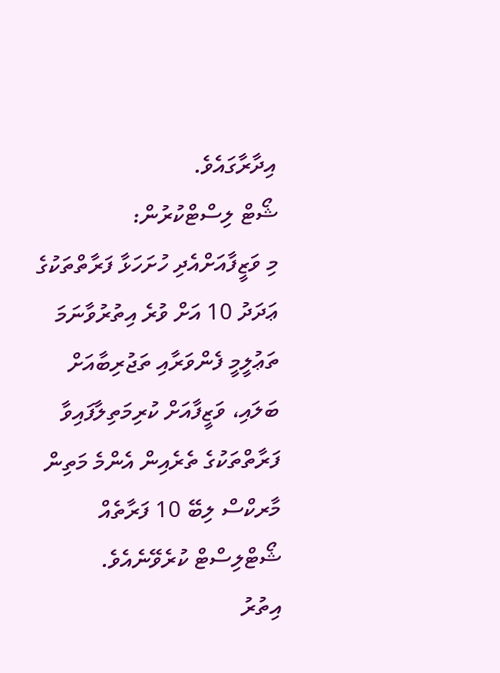އިދާރާގައެވެ.
ޝޯޓް ލިސްޓްކުރުން:
މި ވަޒީފާއަށްއެދި ހުށަހަޅާ ފަރާތްތަކުގެ ޢަދަދު 10 އަށް ވުރެ އިތުރުވާނަމަ ތަޢުލީމީ ފެންވަރާއި ތަޖުރިބާއަށް ބަލައި، ވަޒީފާއަށް ކުރިމަތިލާފައިވާ ފަރާތްތަކުގެ ތެރެއިން އެންމެ މަތިން މާރކްސް ލިބޭ 10 ފަރާތެއް ޝޯޓްލިސްޓް ކުރެވޭނެއެވެ.
އިތުރު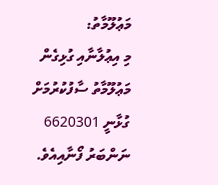މަޢުލޫމާތު:
މި އިޢުލާނާއި ގުޅިގެން މަޢުލޫމާތު ސާފުކުރުމަށް ގުޅާނީ 6620301 ނަންބަރު ފޯނާއިއެވެ.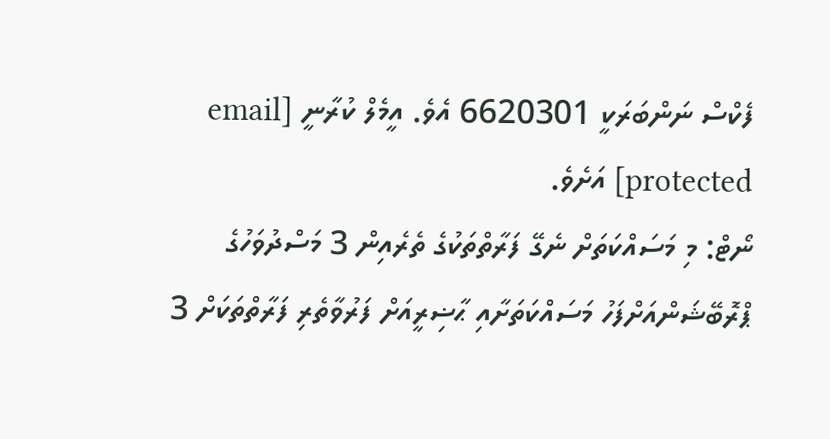ފެކްސް ނަންބަރަކީ 6620301 އެވެ. އީމެލް ކުރާނީ [email protected] އަށެވެ.
ނޯޓް: މި މަސައްކަތަށް ނެގޭ ފަރާތްތަކުގެ ތެރެއިން 3 މަސްދުވަހުގެ ޕްރޮބޭޝަންއަށްފަހު މަސައްކަތަށާއި ޙާޟިރީއަށް ފަރުވާތެރި ފަރާތްތަކަށް 3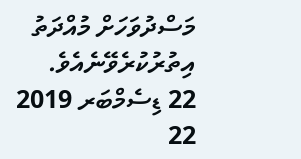މަސްދުވަހަށް މުއްދަތު އިތުރުކުރެވޭނެއެވެ.
22 ޑިސެމްބަރ 2019
22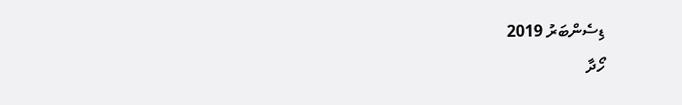ޑިސެންބަރު 2019
ހޯދާ